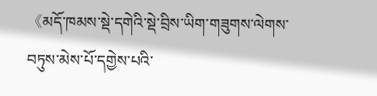《མདོ་ཁམས་སྡེ་དགེའི་སྡེ་བྲིས་ཡིག་གཟུགས་ལེགས་བཏུས་མེས་པོ་དགྱེས་པའི་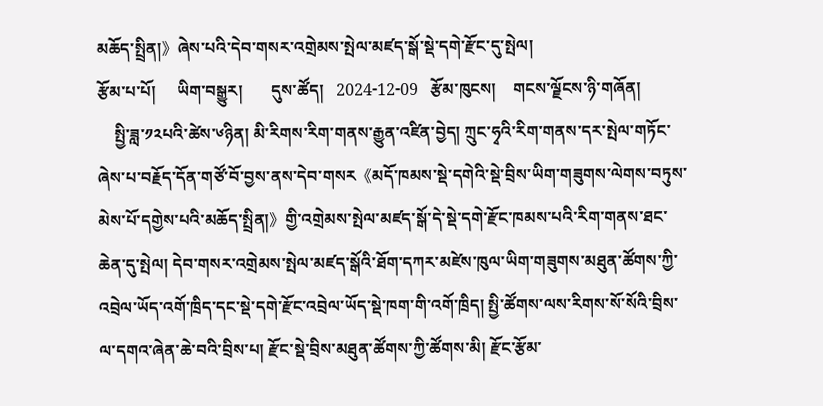མཆོད་སྤྲིན།》ཞེས་པའི་དེབ་གསར་འགྲེམས་སྤེལ་མཛད་སྒོ་སྡེ་དགེ་རྫོང་དུ་སྤེལ།
རྩོམ་པ་པོ།     ཡིག་བསྒྱུར།       དུས་ཚོད།   2024-12-09   རྩོམ་ཁུངས།    གངས་ལྗོངས་ཉི་གཞོན།
    སྤྱི་ཟླ་༡༢པའི་ཚེས་༦ཉིན། མི་རིགས་རིག་གནས་རྒྱུན་འཛིན་བྱེད། ཀྲུང་ཧྭའི་རིག་གནས་དར་སྤེལ་གཏོང་ཞེས་པ་བརྗོད་དོན་གཙོ་བོ་བྱས་ནས་དེབ་གསར《མདོ་ཁམས་སྡེ་དགེའི་སྡེ་བྲིས་ཡིག་གཟུགས་ལེགས་བཏུས་མེས་པོ་དགྱེས་པའི་མཆོད་སྤྲིན།》གྱི་འགྲེམས་སྤེལ་མཛད་སྒོ་དེ་སྡེ་དགེ་རྫོང་ཁམས་པའི་རིག་གནས་ཐང་ཆེན་དུ་སྤེལ། དེབ་གསར་འགྲེམས་སྤེལ་མཛད་སྒོའི་ཐོག་དཀར་མཛེས་ཁུལ་ཡིག་གཟུགས་མཐུན་ཚོགས་ཀྱི་འབྲེལ་ཡོད་འགོ་ཁྲིད་དང་སྡེ་དགེ་རྫོང་འབྲེལ་ཡོད་སྡེ་ཁག་གི་འགོ་ཁྲིད། སྤྱི་ཚོགས་ལས་རིགས་སོ་སོའི་བྲིས་ལ་དགའ་ཞེན་ཆེ་བའི་བྲིས་པ། རྫོང་སྡེ་བྲིས་མཐུན་ཚོགས་ཀྱི་ཚོགས་མི། རྫོང་རྩོམ་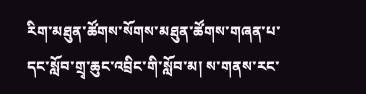རིག་མཐུན་ཚོགས་སོགས་མཐུན་ཚོགས་གཞན་པ་དང་སློབ་གྲྭ་ཆུང་འབྲིང་གི་སློབ་མ། ས་གནས་རང་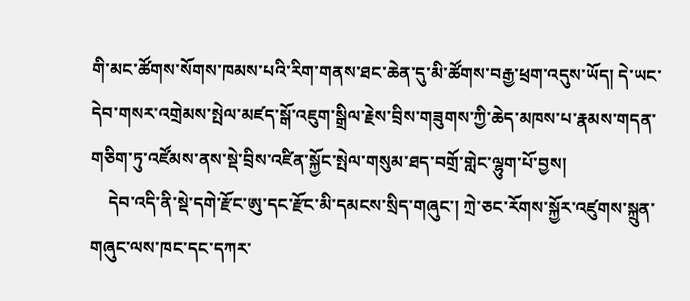གི་མང་ཚོགས་སོགས་ཁམས་པའི་རིག་གནས་ཐང་ཆེན་དུ་མི་ཚོགས་བརྒྱ་ཕྲག་འདུས་ཡོད། དེ་ཡང་དེབ་གསར་འགྲེམས་སྤེལ་མཛད་སྒོ་འཇུག་སྒྲིལ་རྗེས་བྲིས་གཟུགས་ཀྱི་ཆེད་མཁས་པ་རྣམས་གདན་གཅིག་ཏུ་འཛོམས་ནས་སྡེ་བྲིས་འཛིན་སྐྱོང་སྤེལ་གསུམ་ཐད་བགྲོ་གླེང་ལྷུག་པོ་བྱས།
    དེབ་འདི་ནི་སྡེ་དགེ་རྫོང་ཨུ་དང་རྫོང་མི་དམངས་སྲིད་གཞུང་། ཀྲེ་ཅང་རོགས་སྐྱོར་འཛུགས་སྐྲུན་གཞུང་ལས་ཁང་དང་དཀར་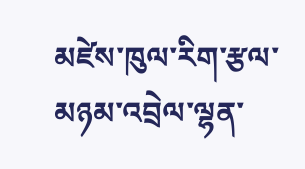མཛེས་ཁུལ་རིག་རྩལ་མཉམ་འབྲེལ་ལྷན་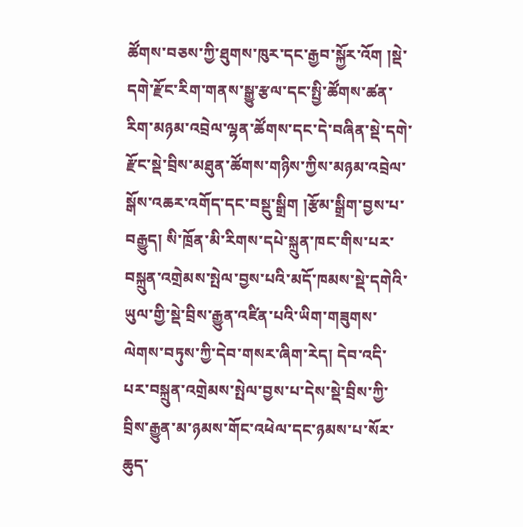ཚོགས་བཅས་ཀྱི་ཐུགས་ཁུར་དང་རྒྱབ་སྐྱོར་འོག །སྡེ་དགེ་རྫོང་རིག་གནས་སྒྱུ་རྩལ་དང་སྤྱི་ཚོགས་ཚན་རིག་མཉམ་འབྲེལ་ལྷན་ཚོགས་དང་དེ་བཞིན་སྡེ་དགེ་རྫོང་སྡེ་བྲིས་མཐུན་ཚོགས་གཉིས་ཀྱིས་མཉམ་འབྲེལ་སྒོས་འཆར་འགོད་དང་བསྡུ་སྒྲིག །རྩོམ་སྒྲིག་བྱས་པ་བརྒྱུད། སི་ཁྲོན་མི་རིགས་དཔེ་སྐྲུན་ཁང་གིས་པར་བསྐྲུན་འགྲེམས་སྤེལ་བྱས་པའི་མདོ་ཁམས་སྡེ་དགེའི་ཡུལ་གྱི་སྡེ་བྲིས་རྒྱུན་འཛིན་པའི་ཡིག་གཟུགས་ལེགས་བཏུས་ཀྱི་དེབ་གསར་ཞིག་རེད། དེབ་འདི་པར་བསྐྲུན་འགྲེམས་སྤེལ་བྱས་པ་དེས་སྡེ་བྲིས་ཀྱི་བྲིས་རྒྱུན་མ་ཉམས་གོང་འཕེལ་དང་ཉམས་པ་སོར་ཆུད་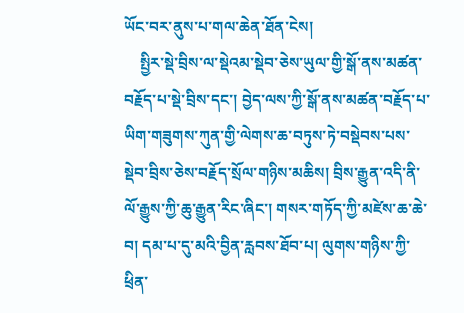ཡོང་བར་ནུས་པ་གལ་ཆེན་ཐོན་ངེས།
    སྤྱིར་སྡེ་བྲིས་ལ་སྡེའམ་སྡེབ་ཅེས་ཡུལ་གྱི་སྒོ་ནས་མཚན་བརྗོད་པ་སྡེ་བྲིས་དང་། བྱེད་ལས་ཀྱི་སྒོ་ནས་མཚན་བརྗོད་པ་ཡིག་གཟུགས་ཀུན་གྱི་ལེགས་ཆ་བཏུས་ཏེ་བསྡེབས་པས་སྡེབ་བྲིས་ཅེས་བརྗོད་སྲོལ་གཉིས་མཆིས། བྲིས་རྒྱུན་འདི་ནི་ལོ་རྒྱུས་ཀྱི་ཆུ་རྒྱུན་རིང་ཞིང་། གསར་གཏོད་ཀྱི་མཛེས་ཆ་ཆེ་བ། དམ་པ་དུ་མའི་བྱིན་རླབས་ཐོབ་པ། ལུགས་གཉིས་ཀྱི་ཕྲིན་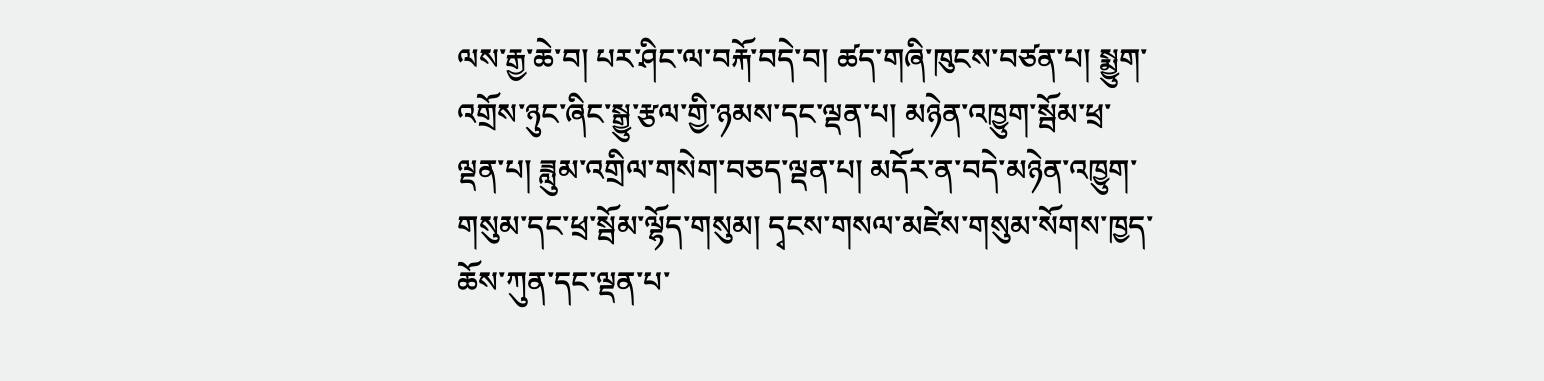ལས་རྒྱ་ཆེ་བ། པར་ཤིང་ལ་བརྐོ་བདེ་བ། ཚད་གཞི་ཁུངས་བཙན་པ། སྨྱུག་འགྲོས་ཉུང་ཞིང་སྒྱུ་རྩལ་གྱི་ཉམས་དང་ལྡན་པ། མཉེན་འཁྱུག་སྦོམ་ཕྲ་ལྡན་པ། ཟླུམ་འགྲིལ་གསེག་བཅད་ལྡན་པ། མདོར་ན་བདེ་མཉེན་འཁྱུག་གསུམ་དང་ཕྲ་སྦོམ་ལྷོད་གསུམ། དྭངས་གསལ་མཛེས་གསུམ་སོགས་ཁྱད་ཆོས་ཀུན་དང་ལྡན་པ་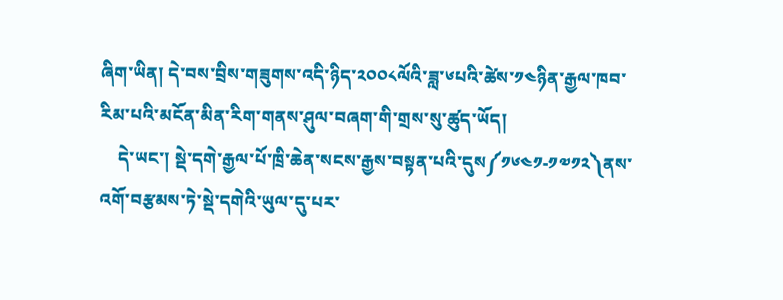ཞིག་ཡིན། དེ་བས་བྲིས་གཟུགས་འདི་ཉིད་༢༠༠༨ལོའི་ཟླ་༦པའི་ཚེས་༡༤ཉིན་རྒྱལ་ཁབ་རིམ་པའི་མངོན་མིན་རིག་གནས་ཤུལ་བཞག་གི་གྲས་སུ་ཚུད་ཡོད།
    དེ་ཡང་། སྡེ་དགེ་རྒྱལ་པོ་ཁྲི་ཆེན་སངས་རྒྱས་བསྟན་པའི་དུས༼༡༦༤༡-༡༧༡༢༽ནས་འགོ་བརྩམས་ཏེ་སྡེ་དགེའི་ཡུལ་དུ་པར་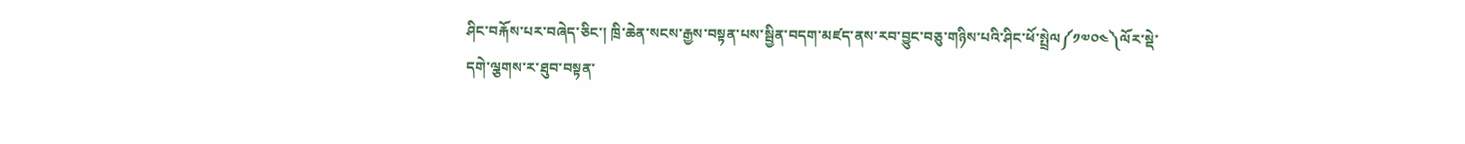ཤིང་བརྐོས་པར་བཞེད་ཅིང་། ཁྲི་ཆེན་སངས་རྒྱས་བསྟན་པས་སྦྱིན་བདག་མཛད་ནས་རབ་བྱུང་བཅུ་གཉིས་པའི་ཤིང་ཕོ་སྤྲེལ༼༡༧༠༤༽ལོར་སྡེ་དགེ་ལྕགས་ར་ཐུབ་བསྟན་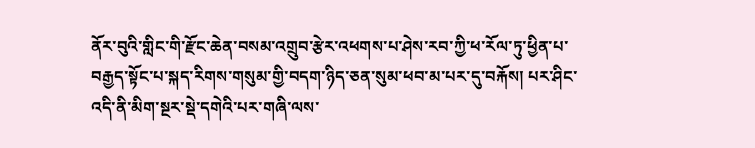ནོར་བུའི་གླིང་གི་རྫོང་ཆེན་བསམ་འགྲུབ་རྩེར་འཕགས་པ་ཤེས་རབ་ཀྱི་ཕ་རོལ་ཏུ་ཕྱིན་པ་བརྒྱད་སྟོང་པ་སྐད་རིགས་གསུམ་གྱི་བདག་ཉིད་ཅན་སུམ་ཕབ་མ་པར་དུ་བརྐོས། པར་ཤིང་འདི་ནི་མིག་སྔར་སྡེ་དགེའི་པར་གཞི་ལས་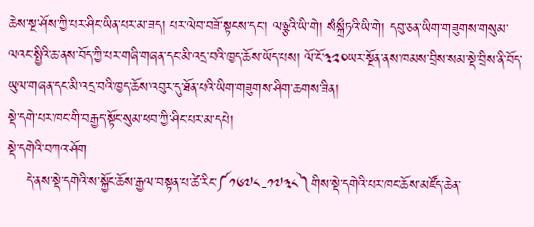ཆེས་སྔ་ཤོས་ཀྱི་པར་ཤིང་ཡིན་པར་མ་ཟད། པར་ལེབ་བཟོ་སྟངས་དང་། ལཉྩའི་ཡི་གེ། སཾསྐྲྀཏའི་ཡི་གེ། དབུ་ཅན་ཡིག་གཟུགས་གསུམ་ལའང་སྤྱིའི་ཆ་ནས་བོད་ཀྱི་པར་གཞི་གཞན་དང་མི་འདྲ་བའི་ཁྱད་ཆོས་ཡོད་པས། ལོ་ངོ་༣༢༠ཡར་སྔོན་ནས་ཁམས་བྲིས་སམ་སྡེ་བྲིས་ནི་བོད་ཡུལ་གཞན་དང་མི་འདྲ་བའི་ཁྱད་ཆོས་འབུར་དུ་ཐོན་པའི་ཡིག་གཟུགས་ཤིག་ཆགས་ཟིན།
སྡེ་དགེ་པར་ཁང་གི་བརྒྱད་སྟོང་སུམ་ཕབ་ཀྱི་ཤིང་པར་མ་དཔེ།
སྡེ་དགེའི་བཀའ་ཤོག
    དེ་ནས་སྡེ་དགེའི་ས་སྐྱོང་ཆོས་རྒྱལ་བསྟན་པ་ཚེ་རིང་༼༡༦༧༨-༡༧༣༨༽གིས་སྡེ་དགེའི་པར་ཁང་ཆོས་མཛོད་ཆེན་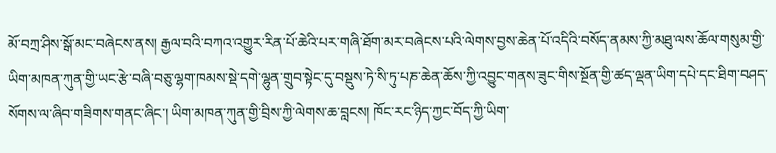མོ་བཀྲ་ཤིས་སྒོ་མང་བཞེངས་ནས། རྒྱལ་བའི་བཀའ་འགྱུར་རིན་པོ་ཆེའི་པར་གཞི་ཐོག་མར་བཞེངས་པའི་ལེགས་བྱས་ཆེན་པོ་འདིའི་བསོད་ནམས་ཀྱི་མཐུ་ལས་ཆོལ་གསུམ་གྱི་ཡིག་མཁན་ཀུན་གྱི་ཡང་རྩེ་བཞི་བཅུ་ལྷག་ཁམས་སྡེ་དགེ་ལྷུན་གྲུབ་སྟེང་དུ་བསྡུས་ཏེ་སི་ཏུ་པཎ་ཆེན་ཆོས་ཀྱི་འབྱུང་གནས་ཟུང་གིས་སྔོན་གྱི་ཚད་ལྡན་ཡིག་དཔེ་དང་ཐིག་བཤད་སོགས་ལ་ཞིབ་གཟིགས་གནང་ཞིང་། ཡིག་མཁན་ཀུན་གྱི་བྲིས་ཀྱི་ལེགས་ཆ་བླངས། ཁོང་རང་ཉིད་ཀྱང་བོད་ཀྱི་ཡིག་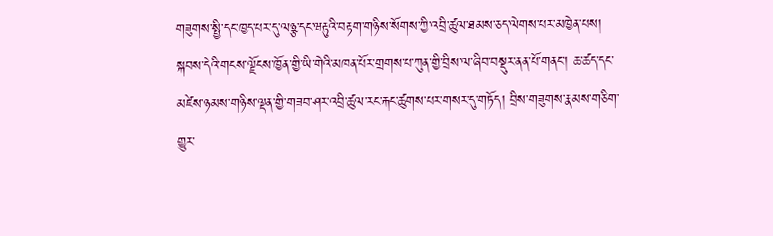གཟུགས་སྤྱི་དང་ཁྱད་པར་དུ་ལཉྩ་དང་ཝརྟུའི་བརྟག་གཉིས་སོགས་ཀྱི་འབྲི་ཚུལ་ཐམས་ཅད་ལེགས་པར་མཁྱེན་པས། སྐབས་དེའི་གངས་ལྗོངས་ཁྱོན་གྱི་ཡི་གེའི་མཁན་པོར་གྲགས་པ་ཀུན་གྱི་བྲིས་ལ་ཞིབ་བསྡུར་ནན་པོ་གནང་། ཆ་ཚད་དང་མཛེས་ཉམས་གཉིས་ལྡན་གྱི་གཟབ་ཤར་འབྲི་ཚུལ་རང་རྐང་ཚུགས་པར་གསར་དུ་གཏོད། བྲིས་གཟུགས་རྣམས་གཅིག་གྱུར་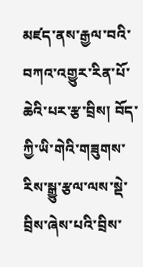མཛད་ནས་རྒྱལ་བའི་བཀའ་འགྱུར་རིན་པོ་ཆེའི་པར་རྩ་བྲིས། བོད་ཀྱི་ཡི་གེའི་གཟུགས་རིས་སྒྱུ་རྩལ་ལས་སྡེ་བྲིས་ཞེས་པའི་བྲིས་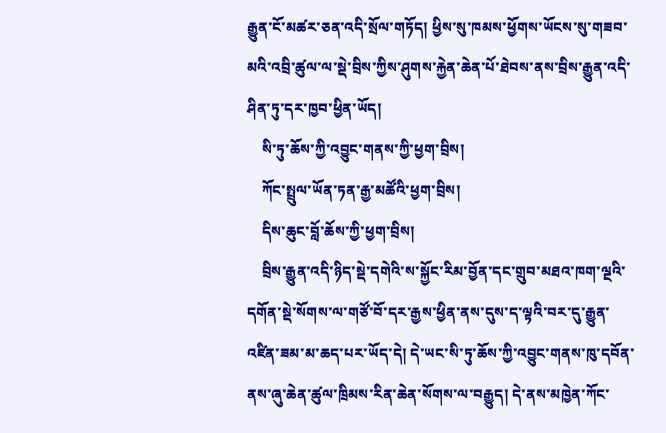རྒྱུན་ངོ་མཚར་ཅན་འདི་སྲོལ་གཏོད། ཕྱིས་སུ་ཁམས་ཕྱོགས་ཡོངས་སུ་གཟབ་མའི་འབྲི་ཚུལ་ལ་སྡེ་བྲིས་ཀྱིས་ཤུགས་རྐྱེན་ཆེན་པོ་ཐེབས་ནས་བྲིས་རྒྱུན་འདི་ཤིན་ཏུ་དར་ཁྱབ་ཕྱིན་ཡོད།
    སི་ཏུ་ཆོས་ཀྱི་འབྱུང་གནས་ཀྱི་ཕྱག་བྲིས།
    ཀོང་སྤྲུལ་ཡོན་ཏན་རྒྱ་མཚོའི་ཕྱག་བྲིས།
    དིས་ཆུང་བློ་ཆོས་ཀྱི་ཕྱག་བྲིས།
    བྲིས་རྒྱུན་འདི་ཉིད་སྡེ་དགེའི་ས་སྐྱོང་རིམ་བྱོན་དང་གྲུབ་མཐའ་ཁག་ལྔའི་དགོན་སྡེ་སོགས་ལ་གཙོ་བོ་དར་རྒྱས་ཕྱིན་ནས་དུས་ད་ལྟའི་བར་དུ་རྒྱུན་འཛིན་ཟམ་མ་ཆད་པར་ཡོད་དེ། དེ་ཡང་སི་ཏུ་ཆོས་ཀྱི་འབྱུང་གནས་ཁུ་དབོན་ནས་ཞུ་ཆེན་ཚུལ་ཁྲིམས་རིན་ཆེན་སོགས་ལ་བརྒྱུད། དེ་ནས་མཁྱེན་ཀོང་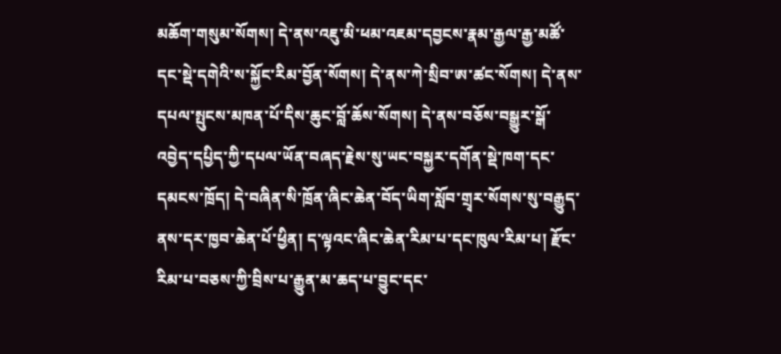མཆོག་གསུམ་སོགས། དེ་ནས་འཇུ་མི་ཕམ་འཇམ་དབྱངས་རྣམ་རྒྱལ་རྒྱ་མཚོ་དང་སྡེ་དགེའི་ས་སྐྱོང་རིམ་བྱོན་སོགས། དེ་ནས་ཀེ་སྲིབ་ཨ་ཚང་སོགས། དེ་ནས་དཔལ་སྤུངས་མཁན་པོ་དིས་ཆུང་བློ་ཆོས་སོགས། དེ་ནས་བཅོས་བསྒྱུར་སྒོ་འབྱེད་དཔྱིད་ཀྱི་དཔལ་ཡོན་བཞད་རྗེས་སུ་ཡང་བསྐྱར་དགོན་སྡེ་ཁག་དང་དམངས་ཁྲོད། དེ་བཞིན་སི་ཁྲོན་ཞིང་ཆེན་བོད་ཡིག་སློབ་གྲྭར་སོགས་སུ་བརྒྱུད་ནས་དར་ཁྱབ་ཆེན་པོ་ཕྱིན། ད་ལྟའང་ཞིང་ཆེན་རིམ་པ་དང་ཁུལ་རིམ་པ། རྫོང་རིམ་པ་བཅས་ཀྱི་བྲིས་པ་རྒྱུན་མ་ཆད་པ་བྱུང་དང་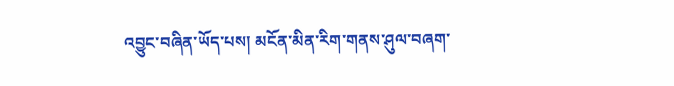འབྱུང་བཞིན་ཡོད་པས། མངོན་མིན་རིག་གནས་ཤུལ་བཞག་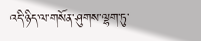འདི་ཉིད་ལ་གསོན་ཤུགས་ལྷག་ཏུ་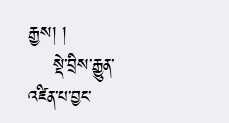རྒྱས། །
    སྡེ་བྲིས་རྒྱུན་འཛིན་པ་བྱང་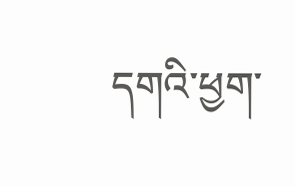དགའི་ཕྱག་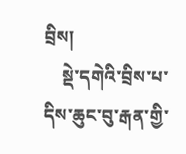བྲིས།
    སྡེ་དགེའི་བྲིས་པ་དིས་ཆུང་བུ་རྒན་གྱི་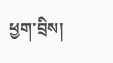ཕྱག་བྲིས།